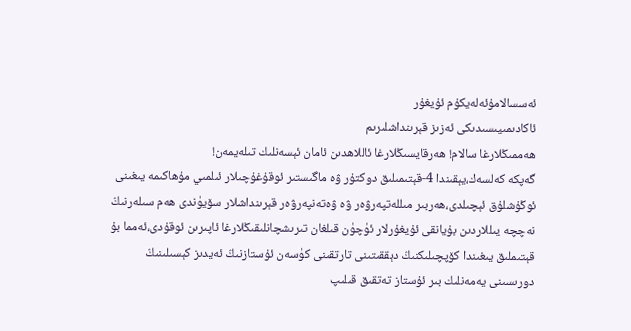ئەسسالامۇئەلەيكۇم ئۇيغۇر
ئاكادىمىيىسىدىكى ئەزىز قېرىنداشلىرىم
ھەممىڭلارغا سالام! ھەرقايسىڭلارغا ئاللاھدىن ئامان ئېسەنلىك تىلەيمەن!
گەپكە كەلسەك،يېقىندا 4-قېتىمىلىق دوكتۇر ۋە ماگىستىر ئوقۇغۇچىلار ئىلمىي مۇھاكىمە يىغىنى ئوڭۇشلۇق ئېچىلدى،ھەربىر مىللەتپەرۋەر ۋە ۋەتەنپەرۋەر قېرىنداشلار سۆيۈندى ھەم سىلەرنىڭ نەچچە يىللاردىن بۇيانقى ئۇيغۇرلار ئۈچۈن قىلغان تىرىشچانلىقىڭلارغا ئاپىرىن ئوقۇدى،ئەمما بۇ قېتىملىق يىغىندا كۆپچىلىكنىڭ دېققىتىنى تارتقىنى كۈسەن ئۇستازنىڭ ئەيدىز كېسىلىنىڭ دورىسىنى يەمەنلىك بىر ئۇستاز تەتقىق قىلىپ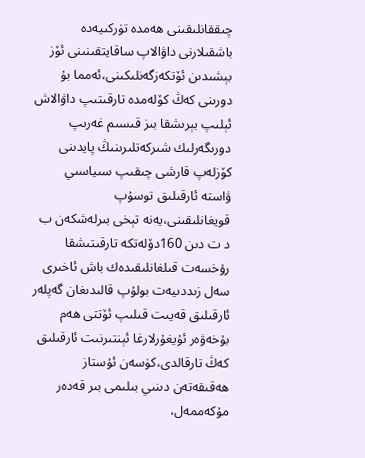چىققانلىقىنى ھەمدە تۈركىيەدە باشقىلارنى داۋالاپ ساقايتقىنىنى ئۆز بېشىدىن ئۆتكەزگەنلىكىنى،ئەمما بۇ دورىنى كەڭ كۆلەمدە تارقىتىپ داۋالاش ئېلىپ بېرىشقا بىز قىسىم غەرىپ دورىگەرلىك شىركەتلىرىنىڭ پايدىنى كۆزلەپ قارشى چىقىپ سىياسىي ۋاستە ئارقىلىق توسۇپ قويغانلىقىنى،يەنە تېخى بىرلەشكەن ب د ت دىن 160دۆلەتكە تارقىتىشقا رۇخسەت قىلغانلىقىدەك باش ئاخىرى سەل زىددىيەت بولۇپ قالىدىغان گەپلەر ئارقىلىق قەيىت قىلىپ ئۆتتى ھەم بۇخەۋەر ئۇيغۇرلارغا ئېنتىرنىت ئارقىلىق كەڭ تارقالدى،كۈسەن ئۇستاز ھەقىقەتەن دىنىي بىلىمى بىر قەدەر مۇكەممەل،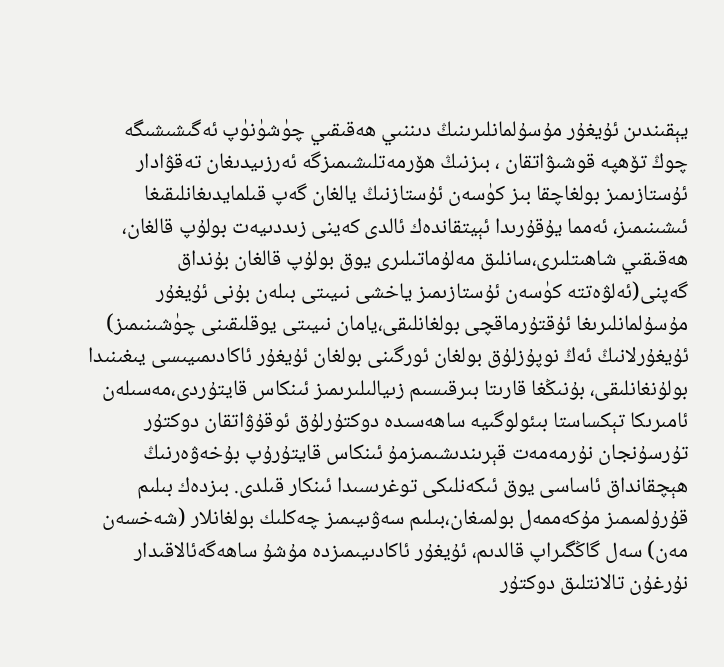يېقىندىن ئۇيغۇر مۇسۇلمانلىرىنىڭ دىننىي ھەقىقىي چۈشۈنۈپ ئەگىشىشىگە چوڭ تۆھپە قوشىۋاتقان ، بىزنىڭ ھۆرمەتلىشىمىزگە ئەرزىيدىغان تەقۋادار ئۇستازىمىز بولغاچقا بىز كۈسەن ئۇستازنىڭ يالغان گەپ قىلمايدىغانلىقىغا ئىشىنىمىز، ئەمما يۇقۇرىدا ئېيتقاندەك ئالدى كەينى زىددىيەت بولۇپ قالغان، ھەقىقىي شاھىتلىرى،سانلىق مەلۇماتىلىرى يوق بولۇپ قالغان بۇنداق گەپنى(ئەلۋەتتە كۈسەن ئۇستازىمىز ياخشى نىيىتى بىلەن بۇنى ئۇيغۇر مۇسۇلمانلىرىغا ئۇقتۇرماقچى بولغانلىقى،يامان نىيىتى يوقلىقىنى چۈشىنىمىز) ئۇيغۇرلانىڭ ئەڭ نوپۇزلۇق بولغان ئورگىنى بولغان ئۇيغۇر ئاكادىمىيىسى يىغىنىدا بولۇنغانلىقى، بۇنىڭغا قارىتا بىرقىسىم زىيالىلىرىمىز ئىنكاس قايتۇردى،مەسىلەن ئامىرىكا تېكساستا بىئولوگىيە ساھەسىدە دوكتۇرلۇق ئوقۇۋاتقان دوكتۇر تۇرسۇنجان نۇرمەمەت قېرىندىشىمىزمۇ ئىنكاس قايتۇرۇپ بۇخەۋەرنىڭ ھېچقانداق ئاساسى يوق ئىكەنلىكى توغرىسىدا ئىنكار قىلدى. بىزدەك بىلىم قۇرۇلمىمىز مۇكەممەل بولمىغان،بىلىم سەۋىيىمىز چەكلىك بولغانلار (شەخسەن مەن) سەل گاڭگىراپ قالدىم، ئۇيغۇر ئاكادىيىمىزدە مۇشۇ ساھەگەئالاقىدار نۇرغۇن تالانتلىق دوكتۇر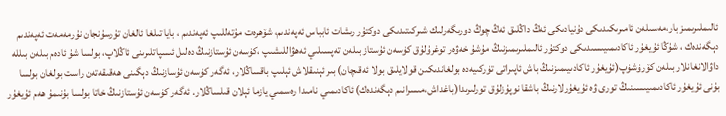ئالىملىرىمىز بار،مەسىلەن ئامىرىكىدىكى دۇنيادىكى ئەڭ داڭلىق ئەڭ چوڭ دورىگەرلىك شىركىتىدىكى دوكتۇر رىشات ئابباس ئەپەندىم، شۆھرەت مۇتەللىپ ئەپەندىم ، بايا تىلغا ئالغان تۇرسۇنجان نۇرمەمەت ئەپەندىم دېگەندەك ، شۇڭا ئۇيغۇر ئاكادىمىيىسىدىكى دوكتۇر ئالىملىرىمىزنىڭ مۇشۇ خەۋەر توغرۇلۇق كۈسەن ئۇستاز بىلەن تەپسىلىي ئەھۋاللىشىپ ،كۈسەن ئۇستازنىڭ دەلىل ئىسپاتلىرىنى ئاڭلاپ، بولسا شۇ ئادەم بىلەن بىللە داۋالانغانلار بىلەن كۆرۈشۈپ(ئۇيغۇر ئاكادىيىمىزنىڭ باش ئاپىراتى تۈركىيەدە بولغاندىكىن قولايلىق بولا ئەقىچان) بىر ئېنىقلاش ئېلىپ باقساڭلار، ئەگەر كۈسەن ئۇسازنىڭ دېگىنى ھەقىقەتەن راست بولغان بولسا بۇنى ئۇيغۇر ئاكادىمىيىسىنىڭ تورى ۋە ئۇيغۇرلارنىڭ باشقا نوپۇزلۇق تورلىرىدا(باغداش،مىسرانىم دېگەندەك) ئاكادىمىي نامىدا رەسمىي يازما ئېلان قىلساڭلار. ئەگەر كۈسەن ئۇستازنىڭ خاتا بولسا بۇنىمۇ ھەم ئۇيغۇر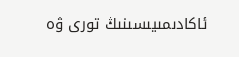ئاكادىمىيىسىنىڭ تورى ۋە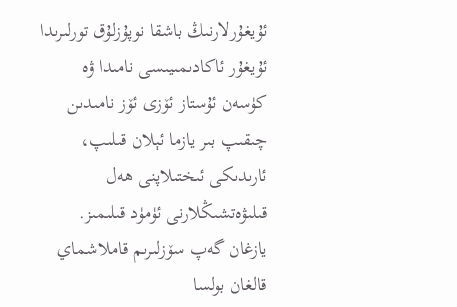ئۇيغۇرلارنىڭ باشقا نوپۇزلۇق تورلىرىدا ئۇيغۇر ئاكادىمىيىسى نامىدا ۋە كۈسەن ئۇستاز ئۆزى ئۆز نامىدىن چىقىپ بىر يازما ئېلان قىلىپ، ئارىدىكى ئىختىلاپنى ھەل قىلىۋەتشىڭلارنى ئۈمۈد قىلىمىز.
يازغان گەپ سۆزلىرىم قاملاشماي قالغان بولسا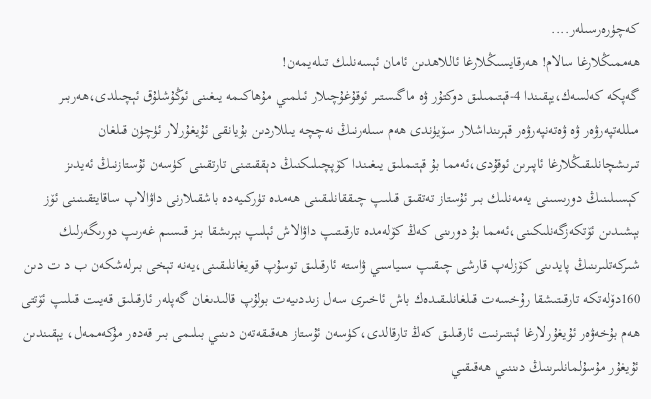كەچۈرەرسىلەر....
ھەممىڭلارغا سالام! ھەرقايسىڭلارغا ئاللاھدىن ئامان ئېسەنلىك تىلەيمەن!
گەپكە كەلسەك،يېقىندا 4-قېتىمىلىق دوكتۇر ۋە ماگىستىر ئوقۇغۇچىلار ئىلمىي مۇھاكىمە يىغىنى ئوڭۇشلۇق ئېچىلدى،ھەربىر مىللەتپەرۋەر ۋە ۋەتەنپەرۋەر قېرىنداشلار سۆيۈندى ھەم سىلەرنىڭ نەچچە يىللاردىن بۇيانقى ئۇيغۇرلار ئۈچۈن قىلغان تىرىشچانلىقىڭلارغا ئاپىرىن ئوقۇدى،ئەمما بۇ قېتىملىق يىغىندا كۆپچىلىكنىڭ دېققىتىنى تارتقىنى كۈسەن ئۇستازنىڭ ئەيدىز كېسىلىنىڭ دورىسىنى يەمەنلىك بىر ئۇستاز تەتقىق قىلىپ چىققانلىقىنى ھەمدە تۈركىيەدە باشقىلارنى داۋالاپ ساقايتقىنىنى ئۆز بېشىدىن ئۆتكەزگەنلىكىنى،ئەمما بۇ دورىنى كەڭ كۆلەمدە تارقىتىپ داۋالاش ئېلىپ بېرىشقا بىز قىسىم غەرىپ دورىگەرلىك شىركەتلىرىنىڭ پايدىنى كۆزلەپ قارشى چىقىپ سىياسىي ۋاستە ئارقىلىق توسۇپ قويغانلىقىنى،يەنە تېخى بىرلەشكەن ب د ت دىن 160دۆلەتكە تارقىتىشقا رۇخسەت قىلغانلىقىدەك باش ئاخىرى سەل زىددىيەت بولۇپ قالىدىغان گەپلەر ئارقىلىق قەيىت قىلىپ ئۆتتى ھەم بۇخەۋەر ئۇيغۇرلارغا ئېنتىرنىت ئارقىلىق كەڭ تارقالدى،كۈسەن ئۇستاز ھەقىقەتەن دىنىي بىلىمى بىر قەدەر مۇكەممەل، يېقىندىن ئۇيغۇر مۇسۇلمانلىرىنىڭ دىننىي ھەقىقىي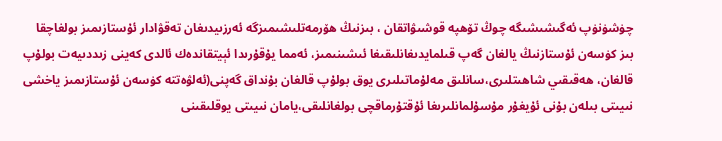چۈشۈنۈپ ئەگىشىشىگە چوڭ تۆھپە قوشىۋاتقان ، بىزنىڭ ھۆرمەتلىشىمىزگە ئەرزىيدىغان تەقۋادار ئۇستازىمىز بولغاچقا بىز كۈسەن ئۇستازنىڭ يالغان گەپ قىلمايدىغانلىقىغا ئىشىنىمىز، ئەمما يۇقۇرىدا ئېيتقاندەك ئالدى كەينى زىددىيەت بولۇپ قالغان، ھەقىقىي شاھىتلىرى،سانلىق مەلۇماتىلىرى يوق بولۇپ قالغان بۇنداق گەپنى(ئەلۋەتتە كۈسەن ئۇستازىمىز ياخشى نىيىتى بىلەن بۇنى ئۇيغۇر مۇسۇلمانلىرىغا ئۇقتۇرماقچى بولغانلىقى،يامان نىيىتى يوقلىقىنى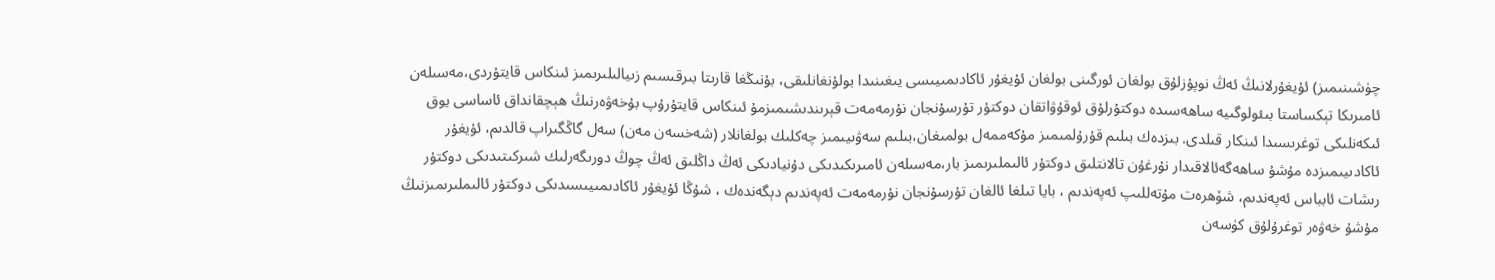چۈشىنىمىز) ئۇيغۇرلانىڭ ئەڭ نوپۇزلۇق بولغان ئورگىنى بولغان ئۇيغۇر ئاكادىمىيىسى يىغىنىدا بولۇنغانلىقى، بۇنىڭغا قارىتا بىرقىسىم زىيالىلىرىمىز ئىنكاس قايتۇردى،مەسىلەن ئامىرىكا تېكساستا بىئولوگىيە ساھەسىدە دوكتۇرلۇق ئوقۇۋاتقان دوكتۇر تۇرسۇنجان نۇرمەمەت قېرىندىشىمىزمۇ ئىنكاس قايتۇرۇپ بۇخەۋەرنىڭ ھېچقانداق ئاساسى يوق ئىكەنلىكى توغرىسىدا ئىنكار قىلدى. بىزدەك بىلىم قۇرۇلمىمىز مۇكەممەل بولمىغان،بىلىم سەۋىيىمىز چەكلىك بولغانلار (شەخسەن مەن) سەل گاڭگىراپ قالدىم، ئۇيغۇر ئاكادىيىمىزدە مۇشۇ ساھەگەئالاقىدار نۇرغۇن تالانتلىق دوكتۇر ئالىملىرىمىز بار،مەسىلەن ئامىرىكىدىكى دۇنيادىكى ئەڭ داڭلىق ئەڭ چوڭ دورىگەرلىك شىركىتىدىكى دوكتۇر رىشات ئابباس ئەپەندىم، شۆھرەت مۇتەللىپ ئەپەندىم ، بايا تىلغا ئالغان تۇرسۇنجان نۇرمەمەت ئەپەندىم دېگەندەك ، شۇڭا ئۇيغۇر ئاكادىمىيىسىدىكى دوكتۇر ئالىملىرىمىزنىڭ مۇشۇ خەۋەر توغرۇلۇق كۈسەن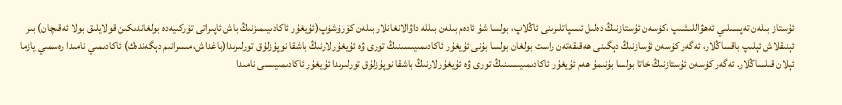ئۇستاز بىلەن تەپسىلىي ئەھۋاللىشىپ ،كۈسەن ئۇستازنىڭ دەلىل ئىسپاتلىرىنى ئاڭلاپ، بولسا شۇ ئادەم بىلەن بىللە داۋالانغانلار بىلەن كۆرۈشۈپ(ئۇيغۇر ئاكادىيىمىزنىڭ باش ئاپىراتى تۈركىيەدە بولغاندىكىن قولايلىق بولا ئەقىچان) بىر ئېنىقلاش ئېلىپ باقساڭلار، ئەگەر كۈسەن ئۇسازنىڭ دېگىنى ھەقىقەتەن راست بولغان بولسا بۇنى ئۇيغۇر ئاكادىمىيىسىنىڭ تورى ۋە ئۇيغۇرلارنىڭ باشقا نوپۇزلۇق تورلىرىدا(باغداش،مىسرانىم دېگەندەك) ئاكادىمىي نامىدا رەسمىي يازما ئېلان قىلساڭلار. ئەگەر كۈسەن ئۇستازنىڭ خاتا بولسا بۇنىمۇ ھەم ئۇيغۇر ئاكادىمىيىسىنىڭ تورى ۋە ئۇيغۇرلارنىڭ باشقا نوپۇزلۇق تورلىرىدا ئۇيغۇر ئاكادىمىيىسى نامىدا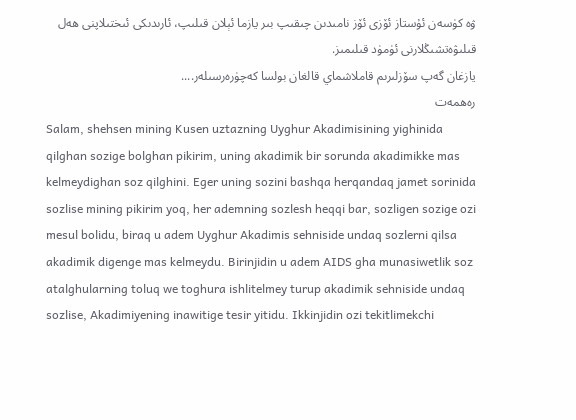ۋە كۈسەن ئۇستاز ئۆزى ئۆز نامىدىن چىقىپ بىر يازما ئېلان قىلىپ، ئارىدىكى ئىختىلاپنى ھەل قىلىۋەتشىڭلارنى ئۈمۈد قىلىمىز.
يازغان گەپ سۆزلىرىم قاملاشماي قالغان بولسا كەچۈرەرسىلەر....
رەھمەت
Salam, shehsen mining Kusen uztazning Uyghur Akadimisining yighinida qilghan sozige bolghan pikirim, uning akadimik bir sorunda akadimikke mas kelmeydighan soz qilghini. Eger uning sozini bashqa herqandaq jamet sorinida sozlise mining pikirim yoq, her ademning sozlesh heqqi bar, sozligen sozige ozi mesul bolidu, biraq u adem Uyghur Akadimis sehniside undaq sozlerni qilsa akadimik digenge mas kelmeydu. Birinjidin u adem AIDS gha munasiwetlik soz atalghularning toluq we toghura ishlitelmey turup akadimik sehniside undaq sozlise, Akadimiyening inawitige tesir yitidu. Ikkinjidin ozi tekitlimekchi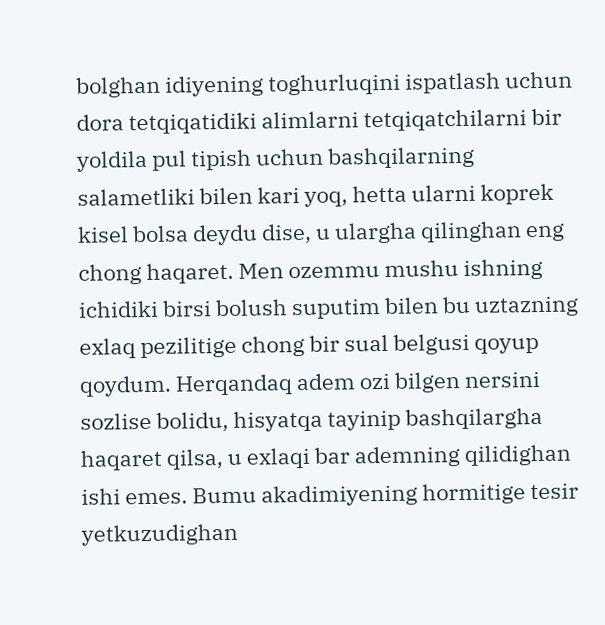bolghan idiyening toghurluqini ispatlash uchun dora tetqiqatidiki alimlarni tetqiqatchilarni bir yoldila pul tipish uchun bashqilarning salametliki bilen kari yoq, hetta ularni koprek kisel bolsa deydu dise, u ulargha qilinghan eng chong haqaret. Men ozemmu mushu ishning ichidiki birsi bolush suputim bilen bu uztazning exlaq pezilitige chong bir sual belgusi qoyup qoydum. Herqandaq adem ozi bilgen nersini sozlise bolidu, hisyatqa tayinip bashqilargha haqaret qilsa, u exlaqi bar ademning qilidighan ishi emes. Bumu akadimiyening hormitige tesir yetkuzudighan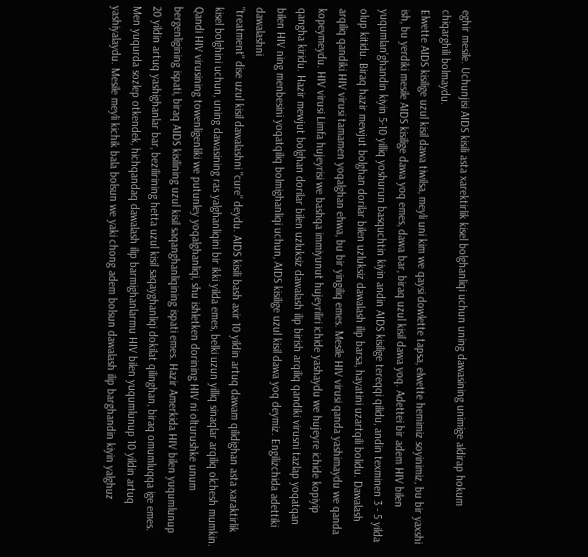eghir mesile. Uchunjisi AIDS kisili asta xarektirlik kisel bolghanliqi uchun uning dawasining unimige aldirap hokum chiqarghili bolmaydu.
Elwette AIDS kisilige uzul kisil dawa tiwilsa, meyli uni kim we qaysi dowlette tapsa, elwette hemimiz soyinimiz, bu bir yaxshi ish, bu yerdiki mesile AIDS kisilige dawa yoq emes, dawa bar, biraq uzul kisil dawa yoq. Adettei bir adem HIV bilen yuqumlan'ghandin kiyin 5-10 yilliq yoshurun basquchtin kiyin andin AIDS kisilige tereqqi qilidu, andin texminen 3 - 5 yilda olup kitidu. Biraq hazir mewjut bolghan dorilar bilen uzluksiz dawalash ilip barsa, hayatini uzartqili bolidu. Dawalash arqiliq qandiki HIV virusi tamamen yoqalghan ehwa, bu bir yingiliq emes. Mesile HIV virusi qanda yashimaydu we qanda kopeymeydu. HIV virusi Limfa hujeyrisi we bashqa immiyunut hujeyriliri ichide yashaydu we hujeyre ichide kopiyip qangha kiridu. Hazir mewjut bolghan dorilar bilen uzluksiz dawalash ilip birish arqiliq qandiki virusni tazlap yoqatqan bilen HIV ning menbesini yoqatqiliq bolmighanliqi uchun, AIDS kisilige uzul kisil dawa yoq deymiz. Engilizchida adettiki dawalashni
"treatment" dise uzul kisil dawalashni "cure" deydu. AIDS kisili bash axir 10 yildin artuq dawam qilidighan asta xaraktirlik kisel bolghini uchun, uning dawasining ras yalghanliqini bir ikki yilda emes, belki uzun yilliq sinaqlar arqiliq olchesh mumkin. Qandi HIV virusining towenligenliki we putunley yoqalghanliqi, shu ishletken dorining HIV ni olturushke unum bergenligining ispati, biraq AIDS kisilining uzul kisil saqanghanliqining ispati emes. Hazir Amerkida HIV bilen yuqumlunup 20 yildin artuq yashighanlar bar, bezilirining hetta uzul kisil saqayghanliqi dokilat qilinghan, biraq omumluqqa ige emes.
Men yuqurda sozlep otkendek, hichqandaq dawalash ilip barmighanlarmu HIV bilen yuqumlunup 10 yildin artuq yashiyalaydu. Mesile meyli kichik bala bolsun we yaki chong adem bolsun dawalash ilip barghandin kiyin yalghuz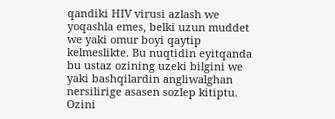qandiki HIV virusi azlash we yoqashla emes, belki uzun muddet we yaki omur boyi qaytip kelmeslikte. Bu nuqtidin eyitqanda bu ustaz ozining uzeki bilgini we yaki bashqilardin angliwalghan nersilirige asasen sozlep kitiptu. Ozini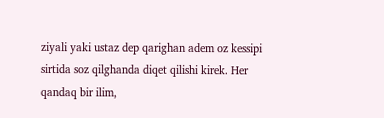ziyali yaki ustaz dep qarighan adem oz kessipi sirtida soz qilghanda diqet qilishi kirek. Her qandaq bir ilim,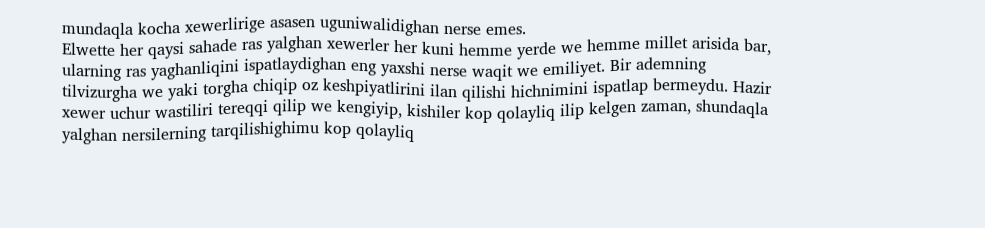mundaqla kocha xewerlirige asasen uguniwalidighan nerse emes.
Elwette her qaysi sahade ras yalghan xewerler her kuni hemme yerde we hemme millet arisida bar, ularning ras yaghanliqini ispatlaydighan eng yaxshi nerse waqit we emiliyet. Bir ademning tilvizurgha we yaki torgha chiqip oz keshpiyatlirini ilan qilishi hichnimini ispatlap bermeydu. Hazir xewer uchur wastiliri tereqqi qilip we kengiyip, kishiler kop qolayliq ilip kelgen zaman, shundaqla yalghan nersilerning tarqilishighimu kop qolayliq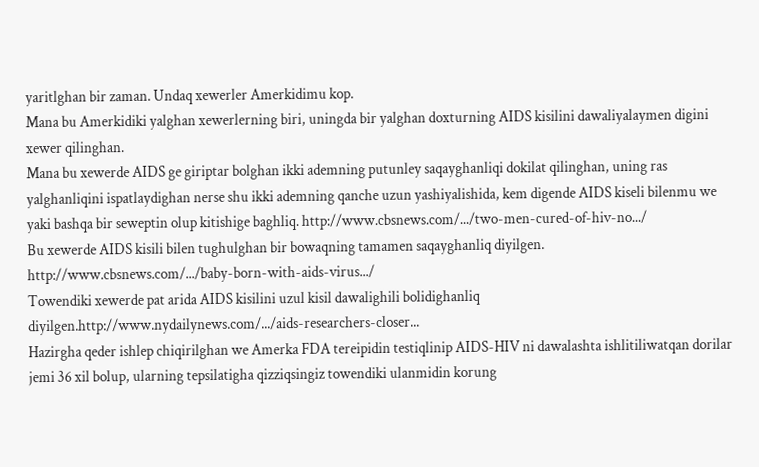yaritlghan bir zaman. Undaq xewerler Amerkidimu kop.
Mana bu Amerkidiki yalghan xewerlerning biri, uningda bir yalghan doxturning AIDS kisilini dawaliyalaymen digini xewer qilinghan.
Mana bu xewerde AIDS ge giriptar bolghan ikki ademning putunley saqayghanliqi dokilat qilinghan, uning ras yalghanliqini ispatlaydighan nerse shu ikki ademning qanche uzun yashiyalishida, kem digende AIDS kiseli bilenmu we yaki bashqa bir seweptin olup kitishige baghliq. http://www.cbsnews.com/.../two-men-cured-of-hiv-no.../
Bu xewerde AIDS kisili bilen tughulghan bir bowaqning tamamen saqayghanliq diyilgen. http://www.cbsnews.com/.../baby-born-with-aids-virus.../
Towendiki xewerde pat arida AIDS kisilini uzul kisil dawalighili bolidighanliq diyilgen.http://www.nydailynews.com/.../aids-researchers-closer...
Hazirgha qeder ishlep chiqirilghan we Amerka FDA tereipidin testiqlinip AIDS-HIV ni dawalashta ishlitiliwatqan dorilar jemi 36 xil bolup, ularning tepsilatigha qizziqsingiz towendiki ulanmidin korung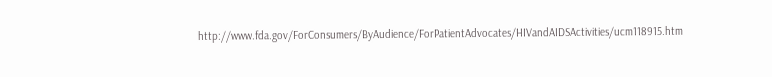http://www.fda.gov/ForConsumers/ByAudience/ForPatientAdvocates/HIVandAIDSActivities/ucm118915.htm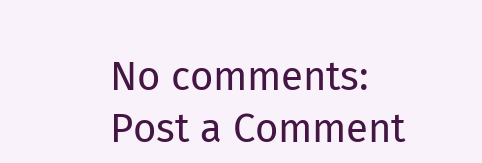No comments:
Post a Comment